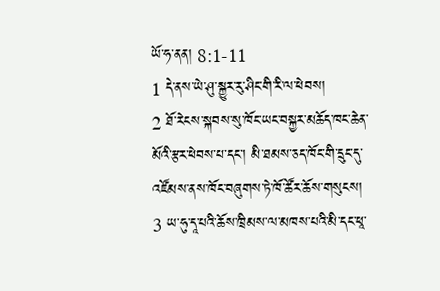ཡོ་ཧ་ནན། 8:1-11
1 དེ་ནས་ཡེ་ཤུ་སྐྱུར་རུ་ཤིང་གི་རི་ལ་ཕེབས།
2 ཐོ་རེངས་སྐབས་སུ་ཁོང་ཡང་བསྐྱར་མཆོད་ཁང་ཆེན་མོའི་རྩར་ཕེབས་པ་དང་། མི་ཐམས་ཅད་ཁོང་གི་དྲུང་དུ་འཛོམས་ནས་ཁོང་བཞུགས་ཏེ་ཁོ་ཚོར་ཆོས་གསུངས།
3 ཡ་ཧུ་དཱ་པའི་ཆོས་ཁྲིམས་ལ་མཁས་པའི་མི་དང་ཕཱ་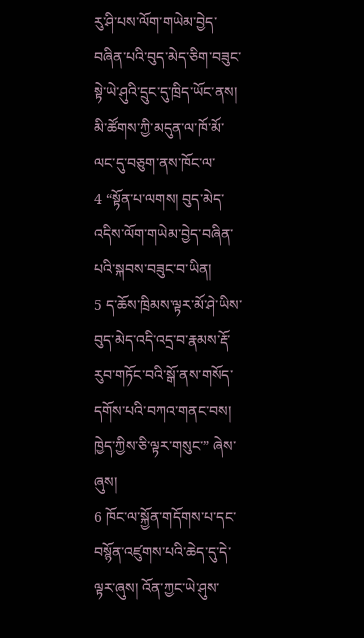རུ་ཤི་པས་ལོག་གཡེམ་བྱེད་བཞིན་པའི་བུད་མེད་ཅིག་བཟུང་སྟེ་ཡེ་ཤུའི་དྲུང་དུ་ཁྲིད་ཡོང་ནས། མི་ཚོགས་ཀྱི་མདུན་ལ་ཁོ་མོ་ལང་དུ་བཅུག་ནས་ཁོང་ལ་
4 “སྟོན་པ་ལགས། བུད་མེད་འདིས་ལོག་གཡེམ་བྱེད་བཞིན་པའི་སྐབས་བཟུང་བ་ཡིན།
5 ད་ཆོས་ཁྲིམས་ལྟར་མོ་ཤེ་ཡིས་བུད་མེད་འདི་འདྲ་བ་རྣམས་རྡོ་རུབ་གཏོང་བའི་སྒོ་ནས་གསོད་དགོས་པའི་བཀའ་གནང་བས། ཁྱེད་ཀྱིས་ཅི་ལྟར་གསུང་” ཞེས་ཞུས།
6 ཁོང་ལ་སྐྱོན་གདོགས་པ་དང་བསྙོན་འཛུགས་པའི་ཆེད་དུ་དེ་ལྟར་ཞུས། འོན་ཀྱང་ཡེ་ཤུས་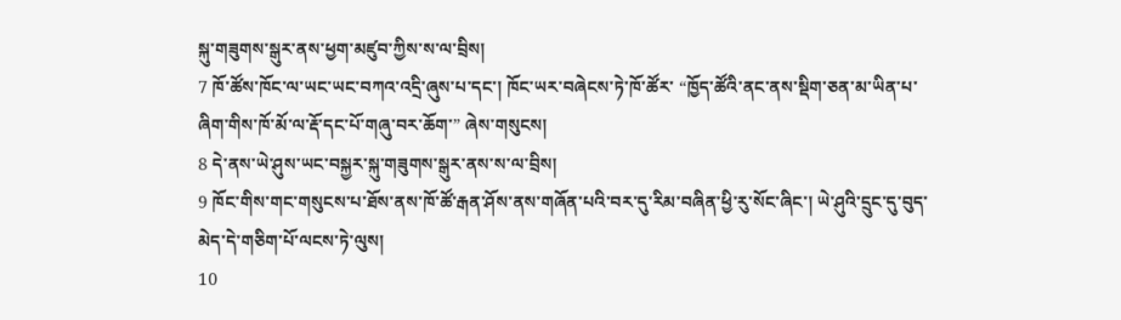སྐུ་གཟུགས་སྒུར་ནས་ཕྱག་མཛུབ་ཀྱིས་ས་ལ་བྲིས།
7 ཁོ་ཚོས་ཁོང་ལ་ཡང་ཡང་བཀའ་འདྲི་ཞུས་པ་དང་། ཁོང་ཡར་བཞེངས་ཏེ་ཁོ་ཚོར་ “ཁྱོད་ཚོའི་ནང་ནས་སྡིག་ཅན་མ་ཡིན་པ་ཞིག་གིས་ཁོ་མོ་ལ་རྡོ་དང་པོ་གཞུ་བར་ཆོག་” ཞེས་གསུངས།
8 དེ་ནས་ཡེ་ཤུས་ཡང་བསྐྱར་སྐུ་གཟུགས་སྒུར་ནས་ས་ལ་བྲིས།
9 ཁོང་གིས་གང་གསུངས་པ་ཐོས་ནས་ཁོ་ཚོ་རྒན་ཤོས་ནས་གཞོན་པའི་བར་དུ་རིམ་བཞིན་ཕྱི་རུ་སོང་ཞིང་། ཡེ་ཤུའི་དྲུང་དུ་བུད་མེད་དེ་གཅིག་པོ་ལངས་ཏེ་ལུས།
10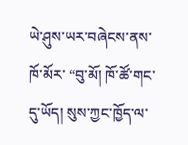ཡེ་ཤུས་ཡར་བཞེངས་ནས་ཁོ་མོར་ “བུ་མོ། ཁོ་ཚོ་གང་དུ་ཡོད། སུས་ཀྱང་ཁྱོད་ལ་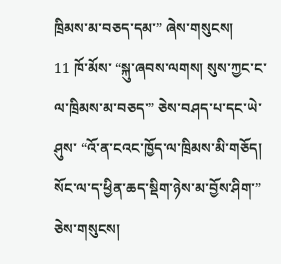ཁྲིམས་མ་བཅད་དམ་” ཞེས་གསུངས།
11 ཁོ་མོས་ “སྐུ་ཞབས་ལགས། སུས་ཀྱང་ང་ལ་ཁྲིམས་མ་བཅད་” ཅེས་བཤད་པ་དང་ཡེ་ཤུས་ “འོ་ན་ངའང་ཁྱོད་ལ་ཁྲིམས་མི་གཅོད། སོང་ལ་ད་ཕྱིན་ཆད་སྡིག་ཉེས་མ་བྱོས་ཤིག་” ཅེས་གསུངས།